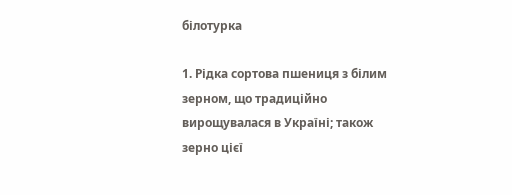білотурка

1. Рідка сортова пшениця з білим зерном, що традиційно вирощувалася в Україні; також зерно цієї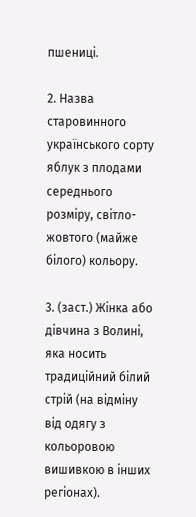пшениці.

2. Назва старовинного українського сорту яблук з плодами середнього розміру, світло-жовтого (майже білого) кольору.

3. (заст.) Жінка або дівчина з Волині, яка носить традиційний білий стрій (на відміну від одягу з кольоровою вишивкою в інших регіонах).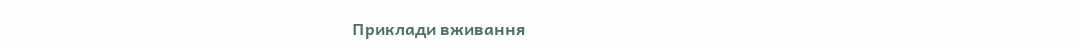Приклади вживання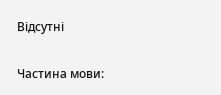Відсутні

Частина мови: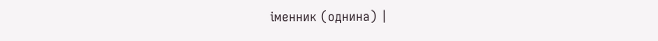іменник (однина) |